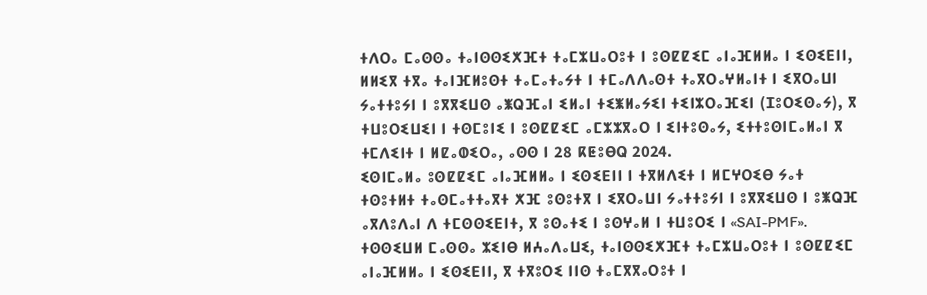ⵜⴷⵔⴰ ⵎⴰⵙⵙⴰ ⵜⴰⵏⵙⵙⵉⵅⴼⵜ ⵜⴰⵎⵣⵡⴰⵔⵓⵜ ⵏ ⵓⵙⵇⵇⵉⵎ ⴰⵏⴰⴼⵍⵍⴰ ⵏ ⵉⵙⵉⴹⵏⵏ, ⵍⵍⵉⴳ ⵜⴳⴰ ⵜⴰⵏⴼⵍⵓⵙⵜ ⵜⴰⵎⴰⵜⴰⵢⵜ ⵏ ⵜⵎⴰⴷⴷⴰⵙⵜ ⵜⴰⴳⵔⴰⵖⵍⴰⵏⵜ ⵏ ⵉⴳⵔⴰⵡⵏ ⵢⴰⵜⵜⵓⵢⵏ ⵏ ⵓⴳⴳⵉⵡⵙ ⴰⵥⵕⴼⴰⵏ ⵉⵍⴰⵏ ⵜⵉⵥⵍⴰⵢⵉⵏ ⵜⵉⵏⵣⵔⴰⴼⵉⵏ (ⵊⵓⵔⵉⵙⴰⵢ), ⴳ ⵜⵡⵓⵔⵉⵡⵉⵏ ⵏ ⵜⵙⵎⵓⵏⵉ ⵏ ⵓⵙⵇⵇⵉⵎ ⴰⵎⵣⵣⴳⴰⵔ ⵏ ⵉⵏⵜⵓⵙⴰⵢ, ⵉⵜⵜⵓⵙⵏⵎⴰⵍⴰⵏ ⴳ ⵜⵎⴷⵉⵏⵜ ⵏ ⵍⵇⴰⵀⵉⵔⴰ, ⴰⵙⵙ ⵏ 28 ⴽⵟⵓⴱⵕ 2024.
ⵉⵙⵏⵎⴰⵍⴰ ⵓⵙⵇⵇⵉⵎ ⴰⵏⴰⴼⵍⵍⴰ ⵏ ⵉⵙⵉⴹⵏⵏ ⵏ ⵜⴳⵍⴷⵉⵜ ⵏ ⵍⵎⵖⵔⵉⴱ ⵢⴰⵜ ⵜⵙⵓⵜⵍⵜ ⵜⴰⵙⵎⴰⵜⵜⴰⴳⵜ ⵅⴼ ⵓⵙⵓⵜⴳ ⵏ ⵉⴳⵔⴰⵡⵏ ⵢⴰⵜⵜⵓⵢⵏ ⵏ ⵓⴳⴳⵉⵡⵙ ⵏ ⵓⵥⵕⴼ ⴰⴳⴷⵓⴷⴰⵏ ⴷ ⵜⵎⵙⵙⵉⴹⵏⵜ, ⴳ ⵓⵙⴰⵜⵉ ⵏ ⵓⵙⵖⴰⵍ ⵏ ⵜⵡⵓⵔⵉ ⵏ «SAI-PMF».
ⵜⵙⵙⵉⵡⵍ ⵎⴰⵙⵙⴰ ⵣⵉⵏⴱ ⵍⵄⴰⴷⴰⵡⵉ, ⵜⴰⵏⵙⵙⵉⵅⴼⵜ ⵜⴰⵎⵣⵡⴰⵔⵓⵜ ⵏ ⵓⵙⵇⵇⵉⵎ ⴰⵏⴰⴼⵍⵍⴰ ⵏ ⵉⵙⵉⴹⵏⵏ, ⴳ ⵜⴳⵓⵔⵉ ⵏⵏⵙ ⵜⴰⵎⴳⴳⴰⵔⵓⵜ ⵏ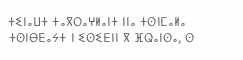ⵜⵉⵏⴰⵡⵜ ⵜⴰⴳⵔⴰⵖⵍⴰⵏⵜ ⵏⵏⴰ ⵜⵙⵏⵎⴰⵍⴰ ⵜⵙⵏⴱⴹⴰⵢⵜ ⵏ ⵉⵙⵉⴹⵏⵏ ⴳ ⴼⵕⴰⵏⵙⴰ, ⵙ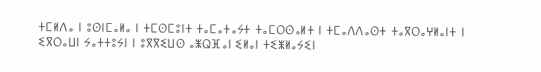ⵜⵎⵍⴷⴰ ⵏ ⵓⵙⵏⵎⴰⵍⴰ ⵏ ⵜⵎⵙⵎⵓⵏⵜ ⵜⴰⵎⴰⵜⴰⵢⵜ ⵜⴰⵎⵔⵙⴰⵍⵜ ⵏ ⵜⵎⴰⴷⴷⴰⵙⵜ ⵜⴰⴳⵔⴰⵖⵍⴰⵏⵜ ⵏ ⵉⴳⵔⴰⵡⵏ ⵢⴰⵜⵜⵓⵢⵏ ⵏ ⵓⴳⴳⵉⵡⵙ ⴰⵥⵕⴼⴰⵏ ⵉⵍⴰⵏ ⵜⵉⵥⵍⴰⵢⵉⵏ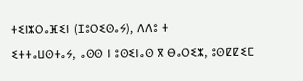ⵜⵉⵏⵣⵔⴰⴼⵉⵏ (ⵊⵓⵔⵉⵙⴰⵢ), ⴷⴷⵓ ⵜ
ⵉⵜⵜⴰⵡⵙⵜⴰⵢ, ⴰⵙⵙ ⵏ ⵓⵙⵉⵏⴰⵙ ⴳ ⴱⴰⵔⵉⵣ, ⵓⵙⵇⵇⵉⵎ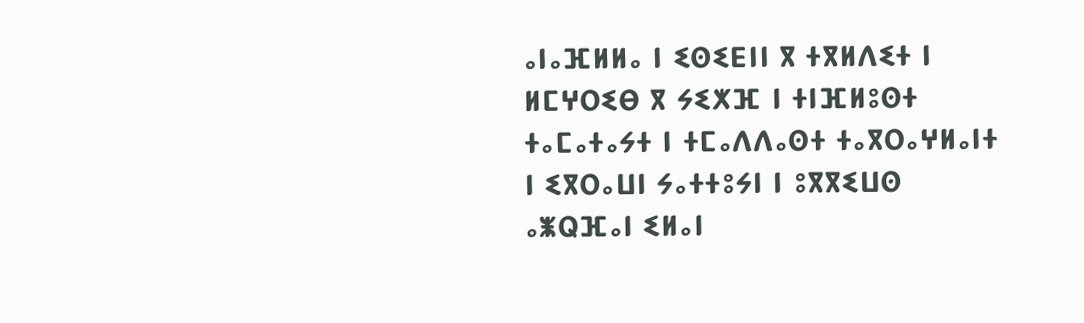ⴰⵏⴰⴼⵍⵍⴰ ⵏ ⵉⵙⵉⴹⵏⵏ ⴳ ⵜⴳⵍⴷⵉⵜ ⵏ ⵍⵎⵖⵔⵉⴱ ⴳ ⵢⵉⵅⴼ ⵏ ⵜⵏⴼⵍⵓⵙⵜ ⵜⴰⵎⴰⵜⴰⵢⵜ ⵏ ⵜⵎⴰⴷⴷⴰⵙⵜ ⵜⴰⴳⵔⴰⵖⵍⴰⵏⵜ ⵏ ⵉⴳⵔⴰⵡⵏ ⵢⴰⵜⵜⵓⵢⵏ ⵏ ⵓⴳⴳⵉⵡⵙ ⴰⵥⵕⴼⴰⵏ ⵉⵍⴰⵏ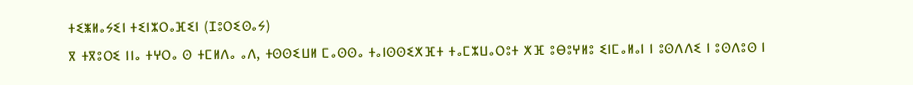ⵜⵉⵥⵍⴰⵢⵉⵏ ⵜⵉⵏⵣⵔⴰⴼⵉⵏ (ⵊⵓⵔⵉⵙⴰⵢ)
ⴳ ⵜⴳⵓⵔⵉ ⵏⵏⴰ ⵜⵖⵔⴰ ⵙ ⵜⵎⵍⴷⴰ ⴰⴷ, ⵜⵙⵙⵉⵡⵍ ⵎⴰⵙⵙⴰ ⵜⴰⵏⵙⵙⵉⵅⴼⵜ ⵜⴰⵎⵣⵡⴰⵔⵓⵜ ⵅⴼ ⵓⴱⵓⵖⵍⵓ ⵉⵏⵎⴰⵍⴰⵏ ⵏ ⵓⵙⴷⴷⵉ ⵏ ⵓⵙⴷⵓⵙ ⵏ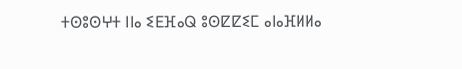ⵜⵙⵓⵙⵖⵜ ⵏⵏⴰ ⵉⴹⴼⴰⵕ ⵓⵙⵇⵇⵉⵎ ⴰⵏⴰⴼⵍⵍⴰ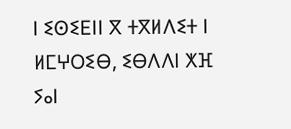ⵏ ⵉⵙⵉⴹⵏⵏ ⴳ ⵜⴳⵍⴷⵉⵜ ⵏ ⵍⵎⵖⵔⵉⴱ, ⵉⴱⴷⴷⵏ ⵅⴼ ⵢⴰⵏ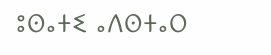ⵓⵙⴰⵜⵉ ⴰⴷⵙⵜⴰⵔ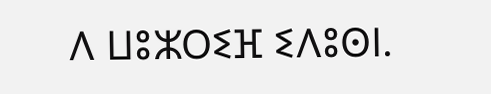ⴷ ⵡⵓⵣⵔⵉⴼ ⵉⴷⵓⵙⵏ.